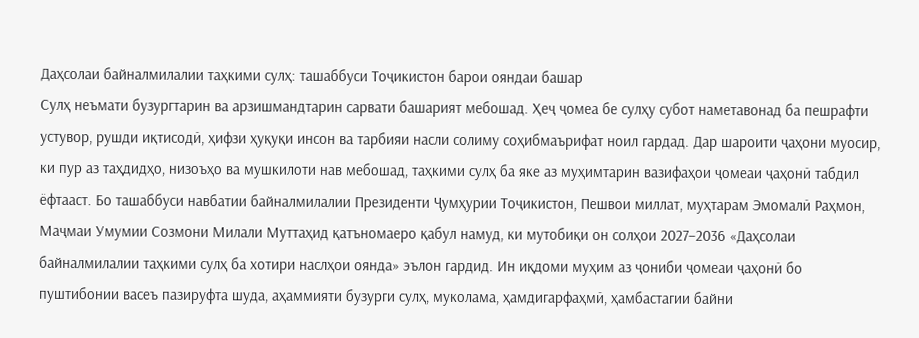Даҳсолаи байналмилалии таҳкими сулҳ: ташаббуси Тоҷикистон барои ояндаи башар
Сулҳ неъмати бузургтарин ва арзишмандтарин сарвати башарият мебошад. Ҳеҷ ҷомеа бе сулҳу субот наметавонад ба пешрафти устувор, рушди иқтисодӣ, ҳифзи ҳуқуқи инсон ва тарбияи насли солиму соҳибмаърифат ноил гардад. Дар шароити ҷаҳони муосир, ки пур аз таҳдидҳо, низоъҳо ва мушкилоти нав мебошад, таҳкими сулҳ ба яке аз муҳимтарин вазифаҳои ҷомеаи ҷаҳонӣ табдил ёфтааст. Бо ташаббуси навбатии байналмилалии Президенти Ҷумҳурии Тоҷикистон, Пешвои миллат, муҳтарам Эмомалӣ Раҳмон, Маҷмаи Умумии Созмони Милали Муттаҳид қатъномаеро қабул намуд, ки мутобиқи он солҳои 2027–2036 «Даҳсолаи байналмилалии таҳкими сулҳ ба хотири наслҳои оянда» эълон гардид. Ин иқдоми муҳим аз ҷониби ҷомеаи ҷаҳонӣ бо пуштибонии васеъ пазируфта шуда, аҳаммияти бузурги сулҳ, муколама, ҳамдигарфаҳмӣ, ҳамбастагии байни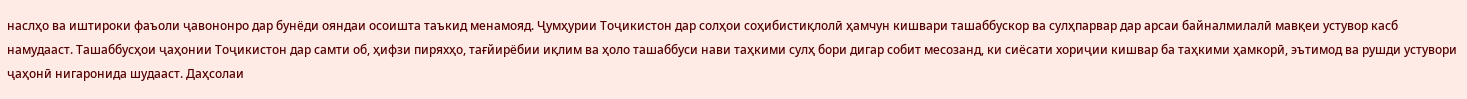наслҳо ва иштироки фаъоли ҷавононро дар бунёди ояндаи осоишта таъкид менамояд. Ҷумҳурии Тоҷикистон дар солҳои соҳибистиқлолӣ ҳамчун кишвари ташаббускор ва сулҳпарвар дар арсаи байналмилалӣ мавқеи устувор касб намудааст. Ташаббусҳои ҷаҳонии Тоҷикистон дар самти об, ҳифзи пиряхҳо, тағйирёбии иқлим ва ҳоло ташаббуси нави таҳкими сулҳ бори дигар собит месозанд, ки сиёсати хориҷии кишвар ба таҳкими ҳамкорӣ, эътимод ва рушди устувори ҷаҳонӣ нигаронида шудааст. Даҳсолаи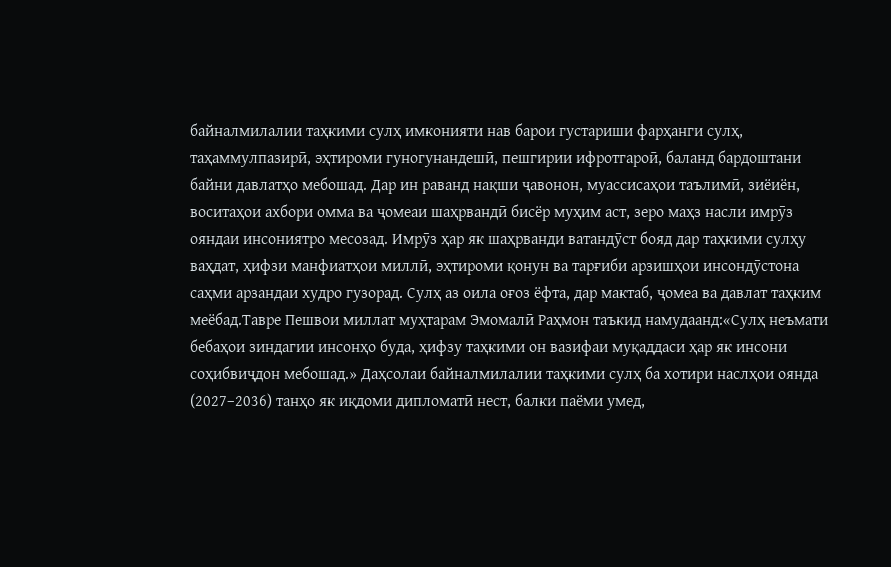байналмилалии таҳкими сулҳ имконияти нав барои густариши фарҳанги сулҳ, таҳаммулпазирӣ, эҳтироми гуногунандешӣ, пешгирии ифротгароӣ, баланд бардоштани байни давлатҳо мебошад. Дар ин раванд нақши ҷавонон, муассисаҳои таълимӣ, зиёиён, воситаҳои ахбори омма ва ҷомеаи шаҳрвандӣ бисёр муҳим аст, зеро маҳз насли имрӯз ояндаи инсониятро месозад. Имрӯз ҳар як шаҳрванди ватандӯст бояд дар таҳкими сулҳу ваҳдат, ҳифзи манфиатҳои миллӣ, эҳтироми қонун ва тарғиби арзишҳои инсондӯстона саҳми арзандаи худро гузорад. Сулҳ аз оила оғоз ёфта, дар мактаб, ҷомеа ва давлат таҳким меёбад.Тавре Пешвои миллат муҳтарам Эмомалӣ Раҳмон таъкид намудаанд:«Сулҳ неъмати бебаҳои зиндагии инсонҳо буда, ҳифзу таҳкими он вазифаи муқаддаси ҳар як инсони соҳибвиҷдон мебошад.» Даҳсолаи байналмилалии таҳкими сулҳ ба хотири наслҳои оянда (2027–2036) танҳо як иқдоми дипломатӣ нест, балки паёми умед,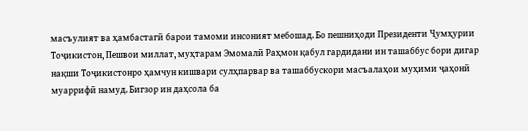масъулият ва ҳамбастагӣ барои тамоми инсоният мебошад. Бо пешниҳоди Президенти Ҷумҳурии Тоҷикистон, Пешвои миллат, муҳтарам Эмомалӣ Раҳмон қабул гардидани ин ташаббус бори дигар нақши Тоҷикистонро ҳамчун кишвари сулҳпарвар ва ташаббускори масъалаҳои муҳими ҷаҳонӣ муаррифӣ намуд. Бигзор ин даҳсола ба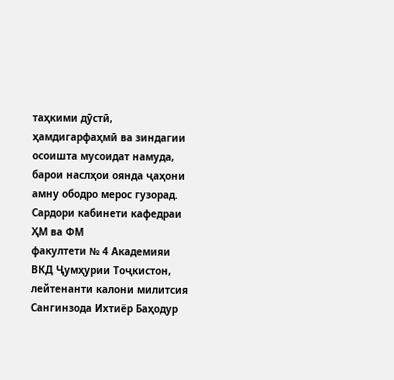таҳкими дӯстӣ, ҳамдигарфаҳмӣ ва зиндагии осоишта мусоидат намуда, барои наслҳои оянда ҷаҳони амну ободро мерос гузорад.
Сардори кабинети кафедраи ҲМ ва ФМ
факултети № 4 Академияи ВКД Ҷумҳурии Тоҷкистон,
лейтенанти калони милитсия
Сангинзода Ихтиёр Баҳодур